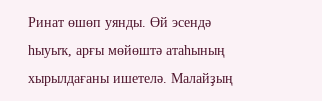Ринат өшөп уянды. Өй эсендә һыуыҡ, арғы мөйөштә атаһының хырылдағаны ишетелә. Малайҙың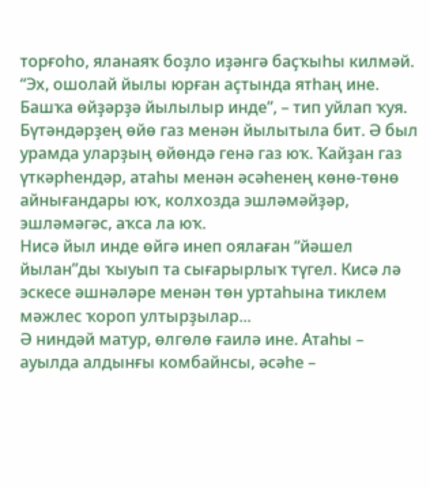торғоһо, яланаяҡ боҙло иҙәнгә баҫҡыһы килмәй. “Эх, ошолай йылы юрған аҫтында ятһаң ине. Башҡа өйҙәрҙә йылылыр инде”, – тип уйлап ҡуя. Бүтәндәрҙең өйө газ менән йылытыла бит. Ә был урамда уларҙың өйөндә генә газ юҡ. Ҡайҙан газ үткәрһендәр, атаһы менән әсәһенең көнө-төнө айнығандары юҡ, колхозда эшләмәйҙәр, эшләмәгәс, аҡса ла юҡ.
Нисә йыл инде өйгә инеп оялаған “йәшел йылан”ды ҡыуып та сығарырлыҡ түгел. Кисә лә эскесе әшнәләре менән төн уртаһына тиклем мәжлес ҡороп ултырҙылар...
Ә ниндәй матур, өлгөлө ғаилә ине. Атаһы – ауылда алдынғы комбайнсы, әсәһе –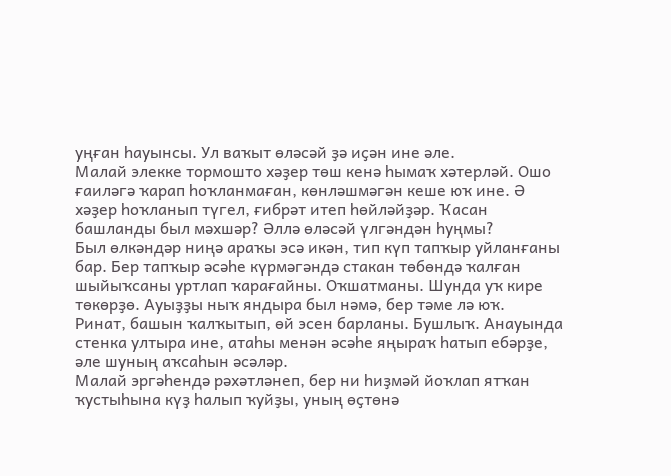уңған һауынсы. Ул ваҡыт өләсәй ҙә иҫән ине әле.
Малай элекке тормошто хәҙер төш кенә һымаҡ хәтерләй. Ошо ғаиләгә ҡарап һоҡланмаған, көнләшмәгән кеше юҡ ине. Ә хәҙер һоҡланып түгел, ғибрәт итеп һөйләйҙәр. Ҡасан башланды был мәхшәр? Әллә өләсәй үлгәндән һуңмы?
Был өлкәндәр ниңә араҡы эсә икән, тип күп тапҡыр уйланғаны бар. Бер тапҡыр әсәһе күрмәгәндә стакан төбөндә ҡалған шыйыҡсаны уртлап ҡарағайны. Оҡшатманы. Шунда уҡ кире төкөрҙө. Ауыҙҙы ныҡ яндыра был нәмә, бер тәме лә юҡ.
Ринат, башын ҡалҡытып, өй эсен барланы. Бушлыҡ. Анауында стенка ултыра ине, атаһы менән әсәһе яңыраҡ һатып ебәрҙе, әле шуның аҡсаһын әсәләр.
Малай эргәһендә рәхәтләнеп, бер ни һиҙмәй йоҡлап ятҡан ҡустыһына күҙ һалып ҡуйҙы, уның өҫтөнә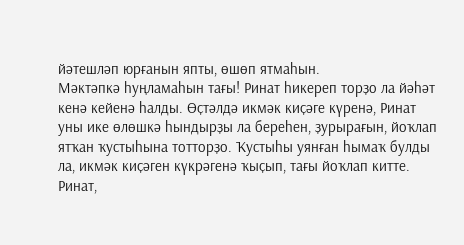йәтешләп юрғанын япты, өшөп ятмаһын.
Мәктәпкә һуңламаһын тағы! Ринат һикереп торҙо ла йәһәт кенә кейенә һалды. Өҫтәлдә икмәк киҫәге күренә, Ринат уны ике өлөшкә һындырҙы ла береһен, ҙурырағын, йоҡлап ятҡан ҡустыһына тотторҙо. Ҡустыһы уянған һымаҡ булды ла, икмәк киҫәген күкрәгенә ҡыҫып, тағы йоҡлап китте. Ринат,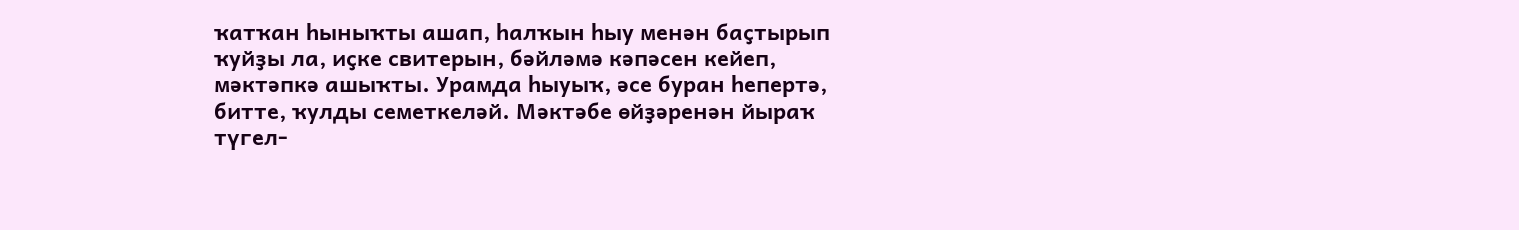ҡатҡан һыныҡты ашап, һалҡын һыу менән баҫтырып ҡуйҙы ла, иҫке свитерын, бәйләмә кәпәсен кейеп, мәктәпкә ашыҡты. Урамда һыуыҡ, әсе буран һепертә, битте, ҡулды семеткеләй. Мәктәбе өйҙәренән йыраҡ түгел-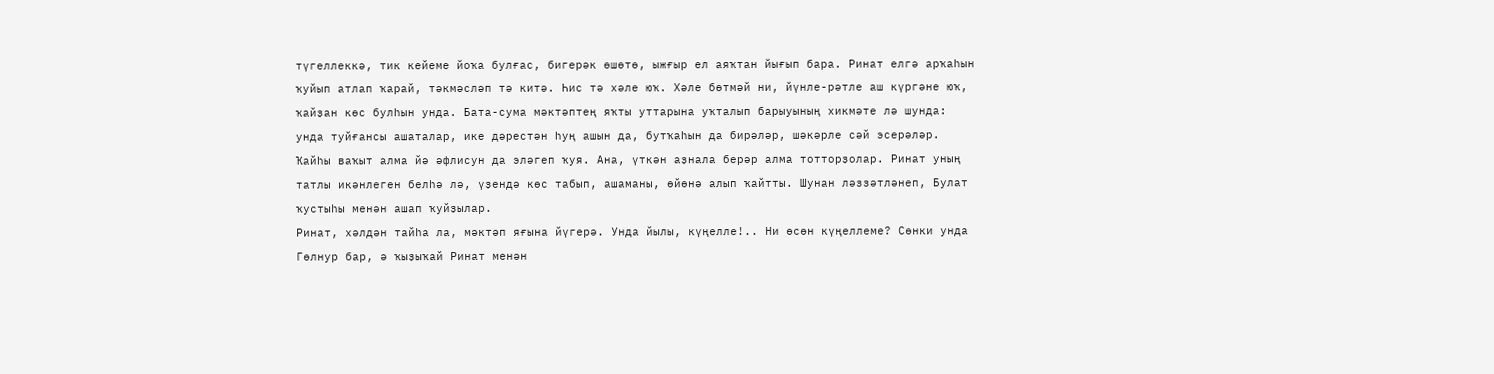түгеллеккә, тик кейеме йоҡа булғас, бигерәк өшөтө, ыжғыр ел аяҡтан йығып бара. Ринат елгә арҡаһын ҡуйып атлап ҡарай, тәкмәсләп тә китә. Һис тә хәле юҡ. Хәле бөтмәй ни, йүнле-рәтле аш күргәне юҡ, ҡайҙан көс булһын унда. Бата-сума мәктәптең яҡты уттарына уҡталып барыуының хикмәте лә шунда: унда туйғансы ашаталар, ике дәрестән һуң ашын да, бутҡаһын да бирәләр, шәкәрле сәй эсерәләр. Ҡайһы ваҡыт алма йә әфлисун да эләгеп ҡуя. Ана, үткән аҙнала берәр алма тотторҙолар. Ринат уның татлы икәнлеген белһә лә, үҙендә көс табып, ашаманы, өйөнә алып ҡайтты. Шунан ләззәтләнеп, Булат ҡустыһы менән ашап ҡуйҙылар.
Ринат, хәлдән тайһа ла, мәктәп яғына йүгерә. Унда йылы, күңелле!.. Ни өсөн күңеллеме? Сөнки унда Гөлнур бар, ә ҡыҙыҡай Ринат менән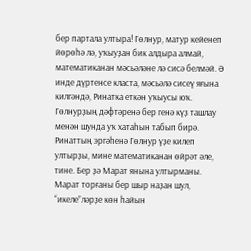бер партала ултыра! Гөлнур, матур кейенеп йөрөһә лә, уҡыуҙан бик алдыра алмай, математиканан мәсьәләне лә сисә белмәй. Ә инде дүртенсе класта, мәсьәлә сисеү яғына килгәндә, Ринатка еткән уҡыусы юҡ. Гөлнурҙың дәфтәренә бер генә күҙ ташлау менән шунда уҡ хатаһын табып бирә.
Ринаттың эргәһенә Гөлнур үҙе килеп ултырҙы, мине математиканан өйрәт әле, тине. Бер ҙә Марат янына ултырманы. Марат торғаны бер шыр наҙан шул, “икеле”ләрҙе көн һайын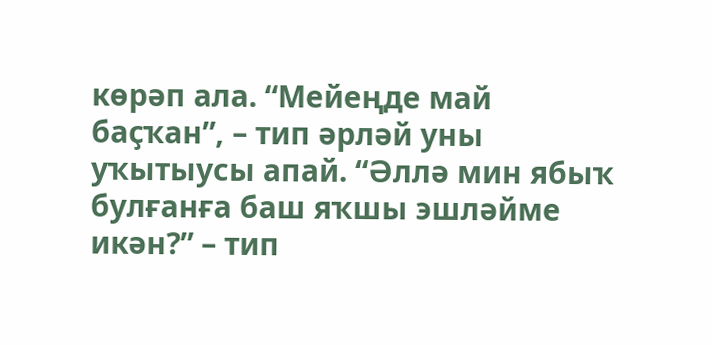көрәп ала. “Мейеңде май баҫҡан”, – тип әрләй уны уҡытыусы апай. “Әллә мин ябыҡ булғанға баш яҡшы эшләйме икән?” – тип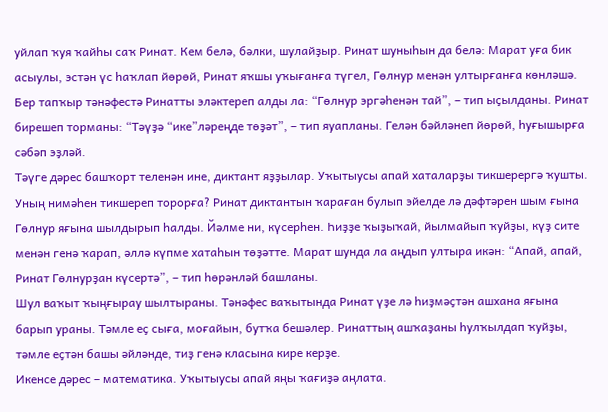уйлап ҡуя ҡайһы саҡ Ринат. Кем белә, бәлки, шулайҙыр. Ринат шуныһын да белә: Марат уға бик асыулы, эстән үс һаҡлап йөрөй, Ринат яҡшы уҡығанға түгел, Гөлнур менән ултырғанға көнләшә. Бер тапҡыр тәнәфестә Ринатты эләктереп алды ла: “Гөлнур эргәһенән тай”, – тип ыҫылданы. Ринат бирешеп торманы: “Тәүҙә “ике”ләреңде төҙәт”, – тип яуапланы. Гелән бәйләнеп йөрөй, һуғышырға сәбәп эҙләй.
Тәүге дәрес башҡорт теленән ине, диктант яҙҙылар. Уҡытыусы апай хаталарҙы тикшерергә ҡушты. Уның нимәһен тикшереп торорға? Ринат диктантын ҡараған булып эйелде лә дәфтәрен шым ғына Гөлнур яғына шылдырып һалды. Йәлме ни, күсерһен. Һиҙҙе ҡыҙыҡай, йылмайып ҡуйҙы, күҙ сите менән генә ҡарап, әллә күпме хатаһын төҙәтте. Марат шунда ла аңдып ултыра икән: “Апай, апай, Ринат Гөлнурҙан күсертә”, – тип һөрәнләй башланы.
Шул ваҡыт ҡыңғырау шылтыраны. Тәнәфес ваҡытында Ринат үҙе лә һиҙмәҫтән ашхана яғына барып ураны. Тәмле еҫ сыға, моғайын, бутҡа бешәлер. Ринаттың ашҡаҙаны һулҡылдап ҡуйҙы, тәмле еҫтән башы әйләнде, тиҙ генә класына кире керҙе.
Икенсе дәрес – математика. Уҡытыусы апай яңы ҡағиҙә аңлата.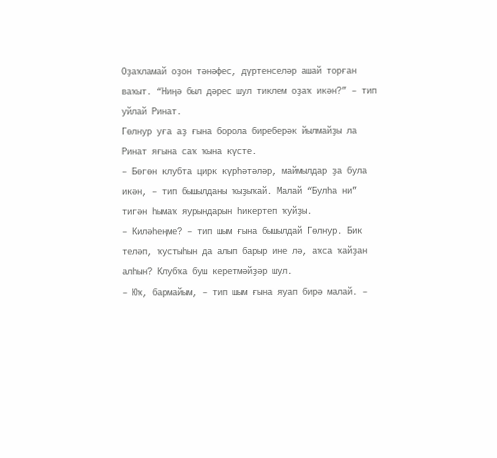Оҙаҡламай оҙон тәнәфес, дүртенселәр ашай торған ваҡыт. “Ниңә был дәрес шул тиклем оҙаҡ икән?” – тип уйлай Ринат.
Гөлнур уға аҙ ғына борола биреберәк йылмайҙы ла Ринат яғына саҡ ҡына күсте.
– Бөгөн клубта цирк күрһәтәләр, маймылдар ҙа була икән, – тип бышылданы ҡыҙыҡай. Малай “Булһа ни” тигән һымаҡ яурындарын һикертеп ҡуйҙы.
– Киләһеңме? – тип шым ғына бышылдай Гөлнур. Бик теләп, ҡустыһын да алып барыр ине лә, аҡса ҡайҙан алһын? Клубҡа буш керетмәйҙәр шул.
– Юҡ, бармайым, – тип шым ғына яуап бирә малай. –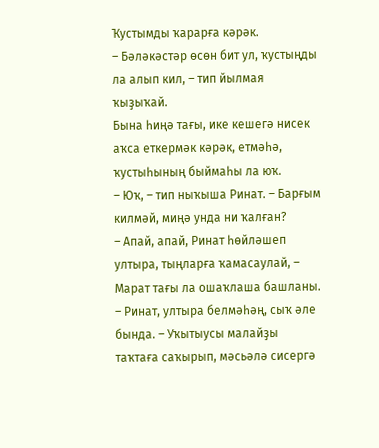Ҡустымды ҡарарға кәрәк.
– Бәләкәстәр өсөн бит ул, ҡустыңды ла алып кил, – тип йылмая ҡыҙыҡай.
Бына һиңә тағы, ике кешегә нисек аҡса еткермәк кәрәк, етмәһә, ҡустыһының быймаһы ла юҡ.
– Юҡ, – тип ныҡыша Ринат. – Барғым килмәй, миңә унда ни ҡалған?
– Апай, апай, Ринат һөйләшеп ултыра, тыңларға ҡамасаулай, – Марат тағы ла ошаҡлаша башланы.
– Ринат, ултыра белмәһәң, сыҡ әле бында. – Уҡытыусы малайҙы таҡтаға саҡырып, мәсьәлә сисергә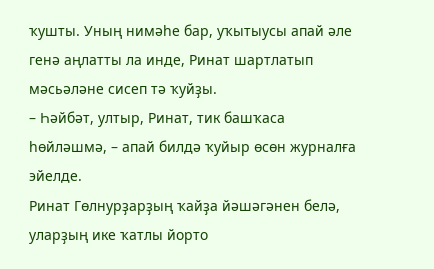ҡушты. Уның нимәһе бар, уҡытыусы апай әле генә аңлатты ла инде, Ринат шартлатып мәсьәләне сисеп тә ҡуйҙы.
– Һәйбәт, ултыр, Ринат, тик башҡаса һөйләшмә, – апай билдә ҡуйыр өсөн журналға эйелде.
Ринат Гөлнурҙарҙың ҡайҙа йәшәгәнен белә, уларҙың ике ҡатлы йорто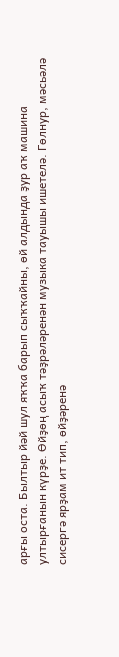арғы оста. Былтыр йәй шул яҡҡа барып сыҡҡайны, өй алдында ҙур аҡ машина ултырғанын күрҙе. Өйҙөң асыҡ тәҙрәләренән музыка тауышы ишетелә. Гөлнур, мәсьәлә сисергә ярҙам ит тип, өйҙәренә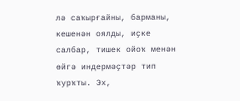лә саҡырғайны, барманы, кешенән оялды, иҫке салбар, тишек ойоҡ менән өйгә индермәҫтәр тип ҡурҡты. Эх,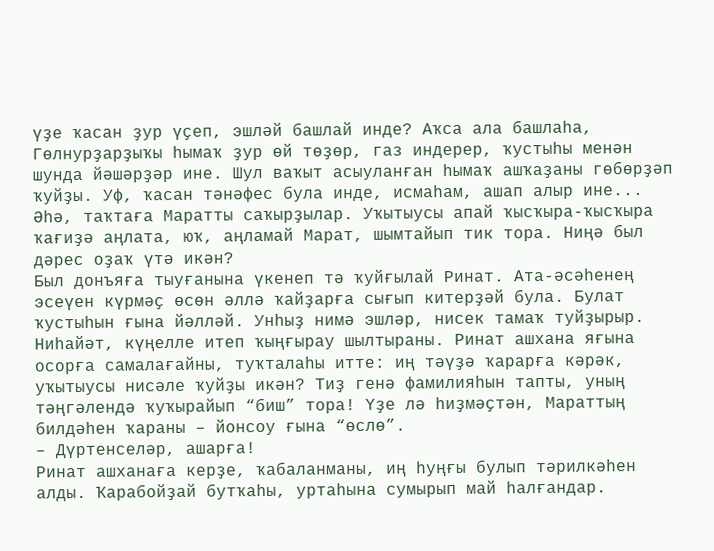үҙе ҡасан ҙур үҫеп, эшләй башлай инде? Аҡса ала башлаһа, Гөлнурҙарҙыҡы һымаҡ ҙур өй төҙөр, газ индерер, ҡустыһы менән шунда йәшәрҙәр ине. Шул ваҡыт асыуланған һымаҡ ашҡаҙаны гөбөрҙәп ҡуйҙы. Уф, ҡасан тәнәфес була инде, исмаһам, ашап алыр ине...
Әһә, таҡтаға Маратты саҡырҙылар. Уҡытыусы апай ҡысҡыра-ҡысҡыра ҡағиҙә аңлата, юҡ, аңламай Марат, шымтайып тик тора. Ниңә был дәрес оҙаҡ үтә икән?
Был донъяға тыуғанына үкенеп тә ҡуйғылай Ринат. Ата-әсәһенең эсеүен күрмәҫ өсөн әллә ҡайҙарға сығып китерҙәй була. Булат ҡустыһын ғына йәлләй. Унһыҙ нимә эшләр, нисек тамаҡ туйҙырыр.
Ниһайәт, күңелле итеп ҡыңғырау шылтыраны. Ринат ашхана яғына осорға самалағайны, туҡталаһы итте: иң тәүҙә ҡарарға кәрәк, уҡытыусы нисәле ҡуйҙы икән? Тиҙ генә фамилияһын тапты, уның тәңгәлендә ҡуҡырайып “биш” тора! Үҙе лә һиҙмәҫтән, Мараттың билдәһен ҡараны – йонсоу ғына “өслө”.
– Дүртенселәр, ашарға!
Ринат ашханаға керҙе, ҡабаланманы, иң һуңғы булып тәрилкәһен алды. Ҡарабойҙай бутҡаһы, уртаһына сумырып май һалғандар.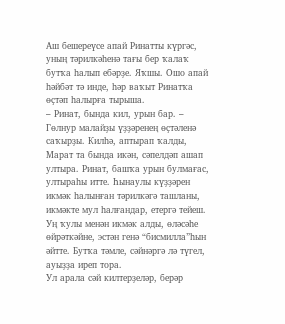Аш бешереүсе апай Ринатты күргәс, уның тәрилкәһенә тағы бер ҡалаҡ бутҡа һалып ебәрҙе. Яҡшы. Ошо апай һәйбәт тә инде, һәр ваҡыт Ринатҡа өҫтәп һалырға тырыша.
– Ринат, бында кил, урын бар. – Гөлнур малайҙы үҙҙәренең өҫтәленә саҡырҙы. Килһә, аптырап ҡалды, Марат та бында икән, сәпелдәп ашап ултыра. Ринат, башҡа урын булмағас, ултыраһы итте. Һынаулы күҙҙәрен икмәк һалынған тәрилкәгә ташланы, икмәкте мул һалғандар, етергә тейеш. Уң ҡулы менән икмәк алды, өләсәһе өйрәткәйне, эстән генә “бисмилла”һын әйтте. Бутҡа тәмле, сәйнәргә лә түгел, ауыҙҙа иреп тора.
Ул арала сәй килтерҙеләр, берәр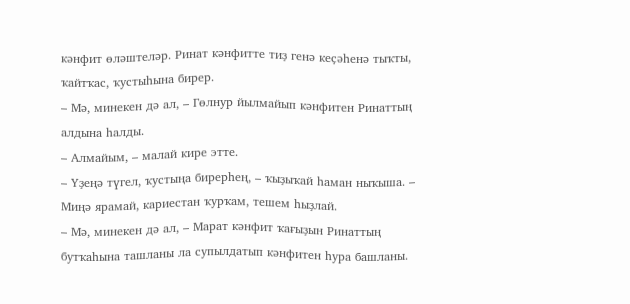кәнфит өләштеләр. Ринат кәнфитте тиҙ генә кеҫәһенә тыҡты, ҡайтҡас, ҡустыһына бирер.
– Мә, минекен дә ал, – Гөлнур йылмайып кәнфитен Ринаттың алдына һалды.
– Алмайым, – малай кире этте.
– Үҙеңә түгел, ҡустыңа бирерһең, – ҡыҙыҡай һаман ныҡыша. – Миңә ярамай, кариестан ҡурҡам, тешем һыҙлай.
– Мә, минекен дә ал, – Марат кәнфит ҡағыҙын Ринаттың бутҡаһына ташланы ла супылдатып кәнфитен һура башланы.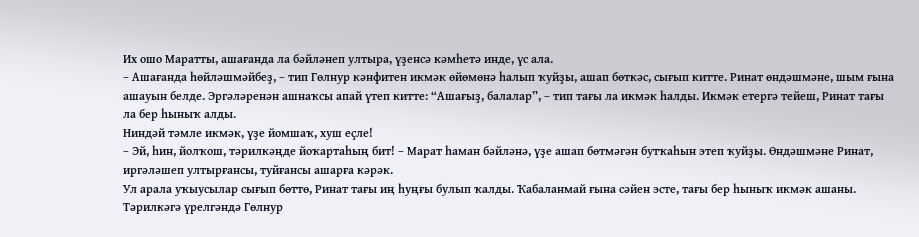Их ошо Маратты, ашағанда ла бәйләнеп ултыра, үҙенсә кәмһетә инде, үс ала.
– Ашағанда һөйләшмәйбеҙ, – тип Гөлнур кәнфитен икмәк өйөмөнә һалып ҡуйҙы, ашап бөткәс, сығып китте. Ринат өндәшмәне, шым ғына ашауын белде. Эргәләренән ашнаҡсы апай үтеп китте: “Ашағыҙ, балалар”, – тип тағы ла икмәк һалды. Икмәк етергә тейеш, Ринат тағы ла бер һыныҡ алды.
Ниндәй тәмле икмәк, үҙе йомшаҡ, хуш еҫле!
– Эй, һин, йолҡош, тәрилкәңде йоҡартаһың бит! – Марат һаман бәйләнә, үҙе ашап бөтмәгән бутҡаһын этеп ҡуйҙы. Өндәшмәне Ринат, иргәләшеп ултырғансы, туйғансы ашарға кәрәк.
Ул арала уҡыусылар сығып бөттө, Ринат тағы иң һуңғы булып ҡалды. Ҡабаланмай ғына сәйен эсте, тағы бер һыныҡ икмәк ашаны.
Тәрилкәгә үрелгәндә Гөлнур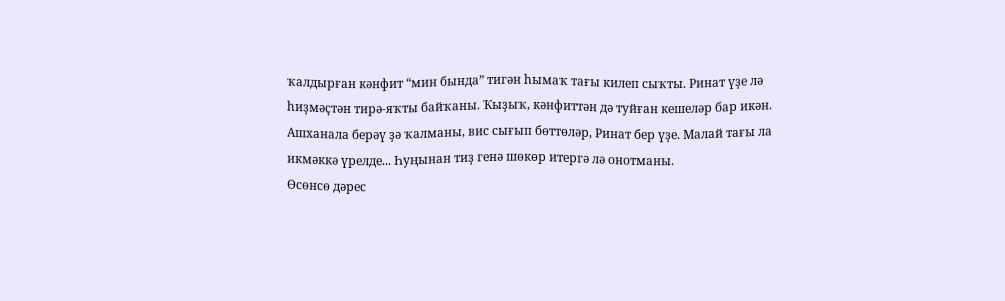ҡалдырған кәнфит “мин бында” тигән һымаҡ тағы килеп сыҡты. Ринат үҙе лә һиҙмәҫтән тирә-яҡты байҡаны. Ҡыҙыҡ, кәнфиттән дә туйған кешеләр бар икән.
Ашханала берәү ҙә ҡалманы, вис сығып бөттөләр, Ринат бер үҙе. Малай тағы ла икмәккә үрелде... Һуңынан тиҙ генә шөкөр итергә лә онотманы.
Өсөнсө дәрес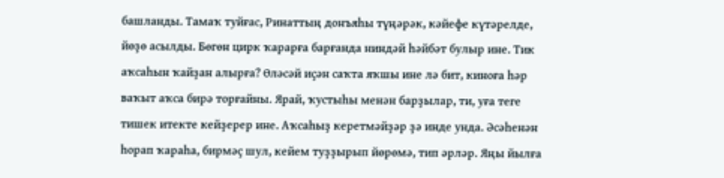башланды. Тамаҡ туйғас, Ринаттың донъяһы түңәрәк, кәйефе күтәрелде, йөҙө асылды. Бөгөн цирк ҡарарға барғанда ниндәй һәйбәт булыр ине. Тик аҡсаһын ҡайҙан алырға? Өләсәй иҫән саҡта яҡшы ине лә бит, киноға һәр ваҡыт аҡса бирә торғайны. Ярай, ҡустыһы менән барҙылар, ти, уға теге тишек итекте кейҙерер ине. Аҡсаһыҙ керетмәйҙәр ҙә инде унда. Әсәһенән һорап ҡараһа, бирмәҫ шул, кейем туҙҙырып йөрөмә, тип әрләр. Яңы йылға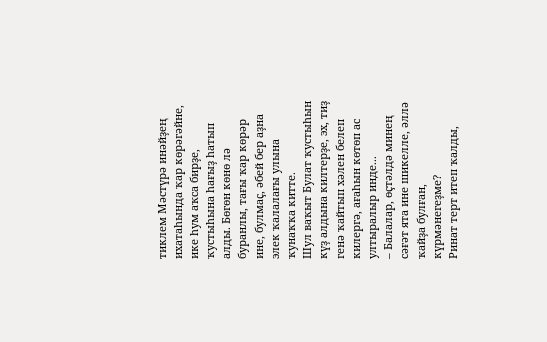тиклем Мәстүрә инәйҙең ихатаһында ҡар көрәгәйне, ике һум аҡса бирҙе, ҡустыһына һағыҙ һатып алды. Бөгөн көнө лә буранлы, тағы ҡар көрәр ине, булмаҫ, әбей бер аҙна элек ҡалалағы улына ҡунаҡҡа китте.
Шул ваҡыт Булат ҡустыһын күҙ алдына килтерҙе, эх, тиҙ генә ҡайтып хәлен белеп килергә, ағаһын көтөп ас ултыралыр инде...
– Балалар, өҫтәлдә минең сәғәт ята ине шикелле, әллә ҡайҙа булған, күрмәнегеҙме?
Ринат терт итеп ҡалды,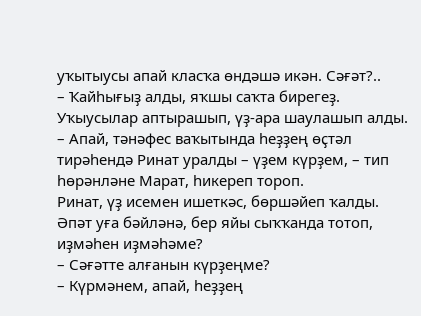уҡытыусы апай класҡа өндәшә икән. Сәғәт?..
– Ҡайһығыҙ алды, яҡшы саҡта бирегеҙ.
Уҡыусылар аптырашып, үҙ-ара шаулашып алды.
– Апай, тәнәфес ваҡытында һеҙҙең өҫтәл тирәһендә Ринат уралды – үҙем күрҙем, – тип һөрәнләне Марат, һикереп тороп.
Ринат, үҙ исемен ишеткәс, бөршәйеп ҡалды. Әпәт уға бәйләнә, бер яйы сыҡҡанда тотоп, иҙмәһен иҙмәһәме?
– Сәғәтте алғанын күрҙеңме?
– Күрмәнем, апай, һеҙҙең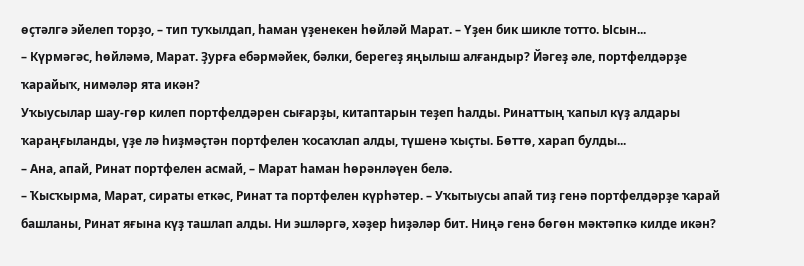өҫтәлгә эйелеп торҙо, – тип туҡылдап, һаман үҙенекен һөйләй Марат. – Үҙен бик шикле тотто. Ысын...
– Күрмәгәс, һөйләмә, Марат. Ҙурға ебәрмәйек, бәлки, берегеҙ яңылыш алғандыр? Йәгеҙ әле, портфелдәрҙе ҡарайыҡ, нимәләр ята икән?
Уҡыусылар шау-гөр килеп портфелдәрен сығарҙы, китаптарын теҙеп һалды. Ринаттың ҡапыл күҙ алдары ҡараңғыланды, үҙе лә һиҙмәҫтән портфелен ҡосаҡлап алды, түшенә ҡыҫты. Бөттө, харап булды...
– Ана, апай, Ринат портфелен асмай, – Марат һаман һөрәнләүен белә.
– Ҡысҡырма, Марат, сираты еткәс, Ринат та портфелен күрһәтер. – Уҡытыусы апай тиҙ генә портфелдәрҙе ҡарай башланы, Ринат яғына күҙ ташлап алды. Ни эшләргә, хәҙер һиҙәләр бит. Ниңә генә бөгөн мәктәпкә килде икән?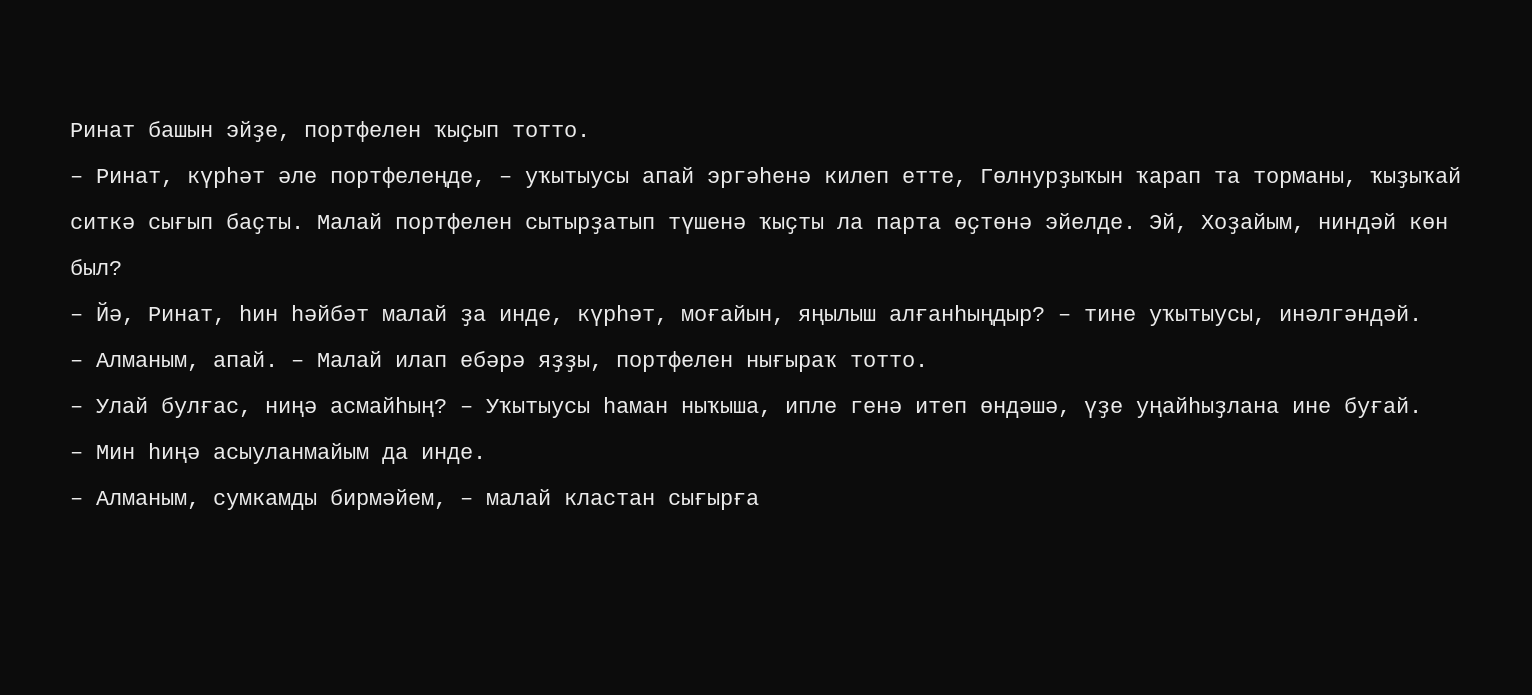Ринат башын эйҙе, портфелен ҡыҫып тотто.
– Ринат, күрһәт әле портфелеңде, – уҡытыусы апай эргәһенә килеп етте, Гөлнурҙыҡын ҡарап та торманы, ҡыҙыҡай ситкә сығып баҫты. Малай портфелен сытырҙатып түшенә ҡыҫты ла парта өҫтөнә эйелде. Эй, Хоҙайым, ниндәй көн был?
– Йә, Ринат, һин һәйбәт малай ҙа инде, күрһәт, моғайын, яңылыш алғанһыңдыр? – тине уҡытыусы, инәлгәндәй.
– Алманым, апай. – Малай илап ебәрә яҙҙы, портфелен нығыраҡ тотто.
– Улай булғас, ниңә асмайһың? – Уҡытыусы һаман ныҡыша, ипле генә итеп өндәшә, үҙе уңайһыҙлана ине буғай.
– Мин һиңә асыуланмайым да инде.
– Алманым, сумкамды бирмәйем, – малай кластан сығырға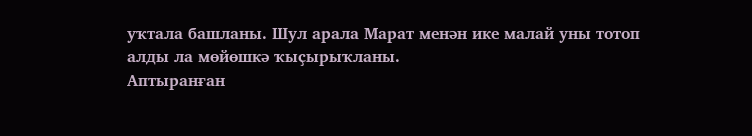уҡтала башланы. Шул арала Марат менән ике малай уны тотоп алды ла мөйөшкә ҡыҫырыҡланы.
Аптыранған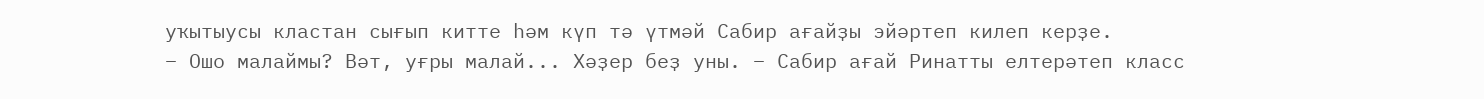уҡытыусы кластан сығып китте һәм күп тә үтмәй Сабир ағайҙы эйәртеп килеп керҙе.
– Ошо малаймы? Вәт, уғры малай... Хәҙер беҙ уны. – Сабир ағай Ринатты елтерәтеп класс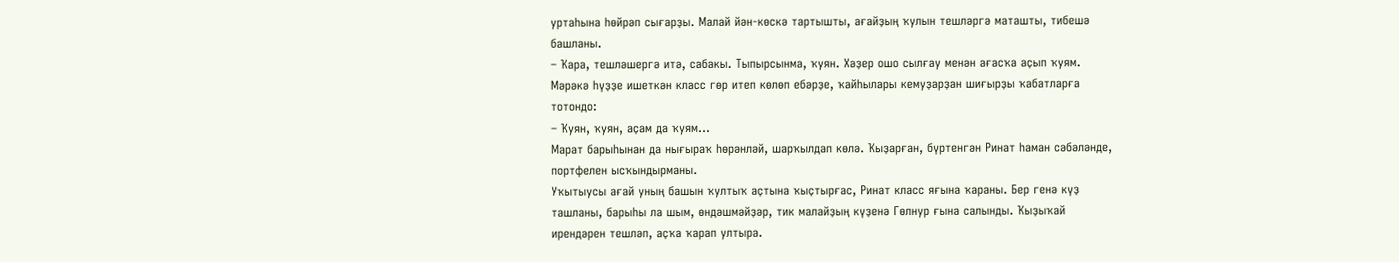уртаһына һөйрәп сығарҙы. Малай йән-көскә тартышты, ағайҙың ҡулын тешләргә маташты, тибешә башланы.
– Ҡара, тешләшергә итә, сабакы. Тыпырсынма, ҡуян. Хәҙер ошо сылғау менән ағасҡа аҫып ҡуям.
Мәрәкә һүҙҙе ишеткән класс гөр итеп көлөп ебәрҙе, ҡайһылары кемуҙарҙан шиғырҙы ҡабатларға тотондо:
– Ҡуян, ҡуян, аҫам да ҡуям...
Марат барыһынан да нығыраҡ һөрәнләй, шарҡылдап көлә. Ҡыҙарған, бүртенгән Ринат һаман сәбәләнде, портфелен ысҡындырманы.
Уҡытыусы ағай уның башын ҡултыҡ аҫтына ҡыҫтырғас, Ринат класс яғына ҡараны. Бер генә күҙ ташланы, барыһы ла шым, өндәшмәйҙәр, тик малайҙың күҙенә Гөлнур ғына салынды. Ҡыҙыҡай ирендәрен тешләп, аҫҡа ҡарап ултыра.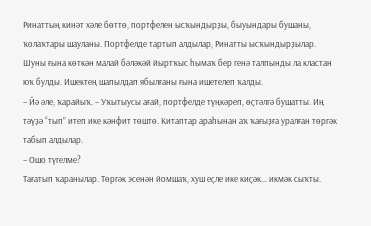Ринаттың кинәт хәле бөттө, портфелен ысҡындырҙы, быуындары бушаны, ҡолаҡтары шауланы. Портфелде тартып алдылар, Ринатты ысҡындырҙылар. Шуны ғына көткән малай бәләкәй йыртҡыс һымаҡ бер генә талпынды ла кластан юҡ булды. Ишектең шапылдап ябылғаны ғына ишетелеп ҡалды.
– Йә әле, ҡарайыҡ. – Уҡытыусы ағай, портфелде түңкәреп, өҫтәлгә бушатты. Иң тәүҙә “тып” итеп ике кәнфит төштө. Китаптар араһынан аҡ ҡағыҙға уралған төргәк табып алдылар.
– Ошо түгелме?
Тағатып ҡаранылар. Төргәк эсенән йомшаҡ, хуш еҫле ике киҫәк... икмәк сыҡты.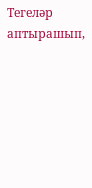Тегеләр аптырашып,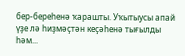бер-береһенә ҡарашты. Уҡытыусы апай үҙе лә һиҙмәҫтән кеҫәһенә тығылды һәм...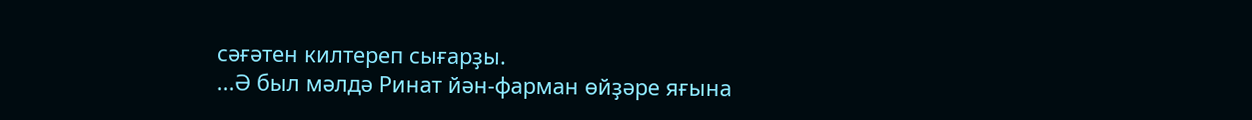сәғәтен килтереп сығарҙы.
...Ә был мәлдә Ринат йән-фарман өйҙәре яғына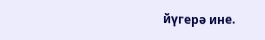йүгерә ине.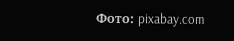Фото: pixabay.com